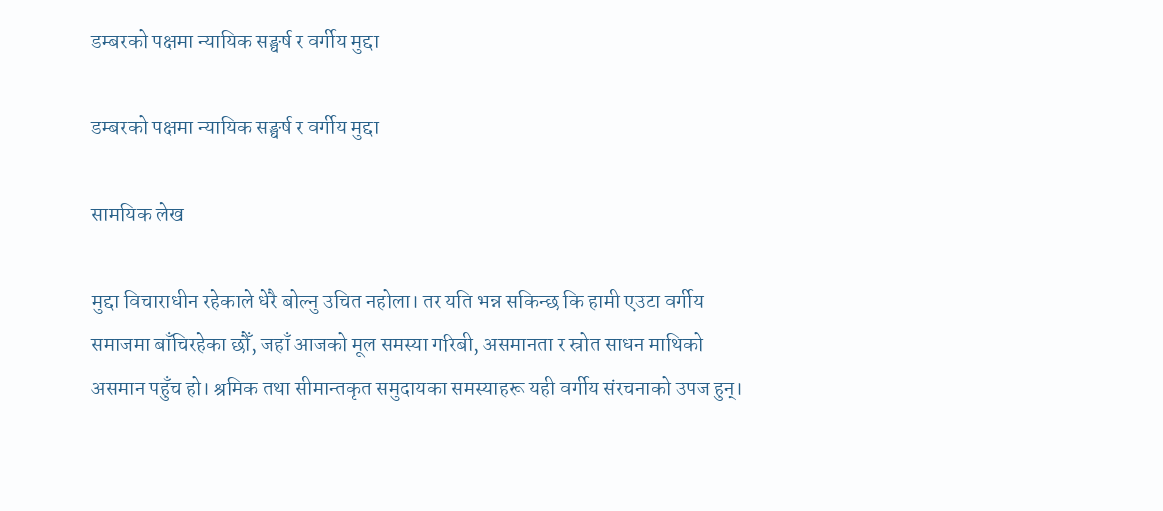डम्बरको पक्षमा न्यायिक सङ्घर्ष र वर्गीय मुद्दा

डम्बरको पक्षमा न्यायिक सङ्घर्ष र वर्गीय मुद्दा

सामयिक लेख

मुद्दा विचाराधीन रहेकाले धेरै बोल्नु उचित नहोला। तर यति भन्न सकिन्छ कि हामी एउटा वर्गीय समाजमा बाँचिरहेका छौँ, जहाँ आजको मूल समस्या गरिबी, असमानता र स्रोत साधन माथिको असमान पहुँच हो। श्रमिक तथा सीमान्तकृत समुदायका समस्याहरू यही वर्गीय संरचनाको उपज हुन्।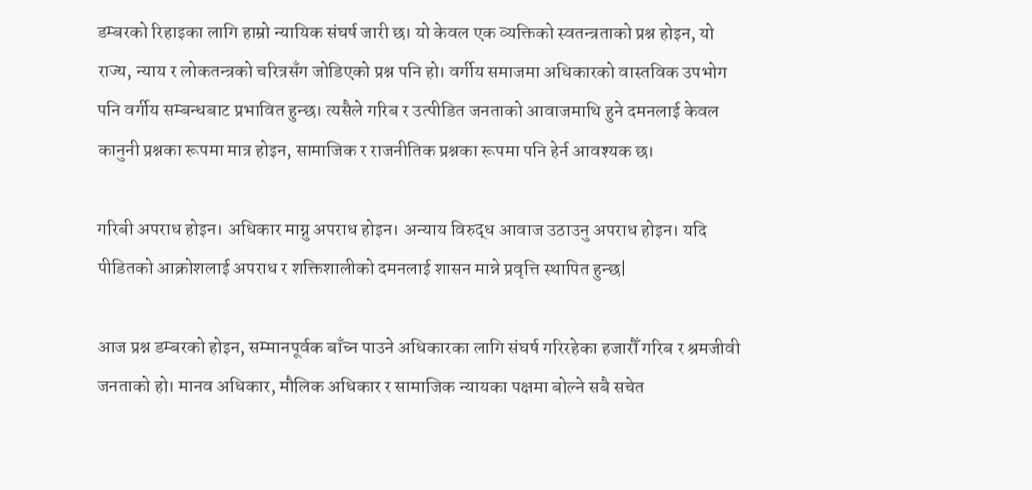डम्बरको रिहाइका लागि हाम्रो न्यायिक संघर्ष जारी छ। यो केवल एक व्यक्तिको स्वतन्त्रताको प्रश्न होइन, यो राज्य, न्याय र लोकतन्त्रको चरित्रसँग जोडिएको प्रश्न पनि हो। वर्गीय समाजमा अधिकारको वास्तविक उपभोग पनि वर्गीय सम्बन्धबाट प्रभावित हुन्छ। त्यसैले गरिब र उत्पीडित जनताको आवाजमाथि हुने दमनलाई केवल कानुनी प्रश्नका रूपमा मात्र होइन, सामाजिक र राजनीतिक प्रश्नका रूपमा पनि हेर्न आवश्यक छ।

गरिबी अपराध होइन। अधिकार माग्नु अपराध होइन। अन्याय विरुद्ध आवाज उठाउनु अपराध होइन। यदि पीडितको आक्रोशलाई अपराध र शक्तिशालीको दमनलाई शासन मान्ने प्रवृत्ति स्थापित हुन्छ|

आज प्रश्न डम्बरको होइन, सम्मानपूर्वक बाँच्न पाउने अधिकारका लागि संघर्ष गरिरहेका हजारौँ गरिब र श्रमजीवी जनताको हो। मानव अधिकार, मौलिक अधिकार र सामाजिक न्यायका पक्षमा बोल्ने सबै सचेत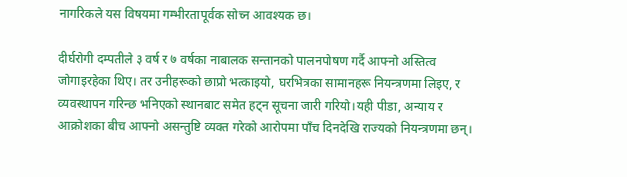नागरिकले यस विषयमा गम्भीरतापूर्वक सोच्न आवश्यक छ।

दीर्घरोगी दम्पतीले ३ वर्ष र ७ वर्षका नाबालक सन्तानको पालनपोषण गर्दै आफ्नो अस्तित्व जोगाइरहेका थिए। तर उनीहरूको छाप्रो भत्काइयो, घरभित्रका सामानहरू नियन्त्रणमा लिइए, र व्यवस्थापन गरिन्छ भनिएको स्थानबाट समेत हट्न सूचना जारी गरियो।यही पीडा, अन्याय र आक्रोशका बीच आफ्नो असन्तुष्टि व्यक्त गरेको आरोपमा पाँच दिनदेखि राज्यको नियन्त्रणमा छन्।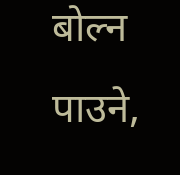बोल्न पाउने,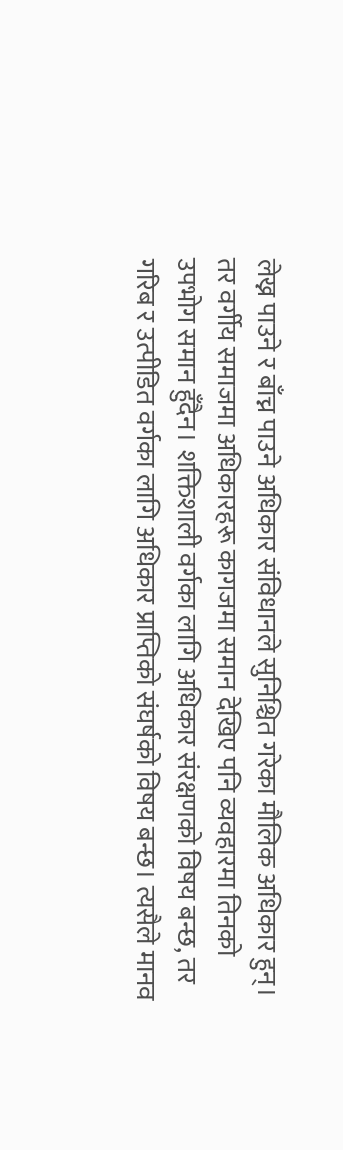लेख्न पाउने र बाँच्न पाउने अधिकार संविधानले सुनिश्चित गरेका मौलिक अधिकार हुन्। तर वर्गीय समाजमा अधिकारहरू कागजमा समान देखिए पनि व्यवहारमा तिनको उपभोग समान हुँदैन। शक्तिशाली वर्गका लागि अधिकार संरक्षणको विषय बन्छ, तर गरिब र उत्पीडित वर्गका लागि अधिकार प्राप्तिको संघर्षको विषय बन्छ। त्यसैले मानव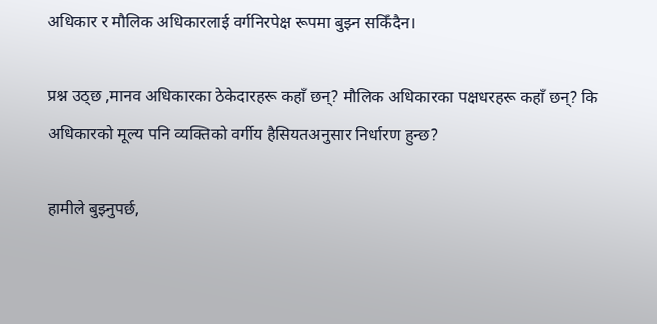अधिकार र मौलिक अधिकारलाई वर्गनिरपेक्ष रूपमा बुझ्न सकिँदैन।

प्रश्न उठ्छ ,मानव अधिकारका ठेकेदारहरू कहाँ छन्? मौलिक अधिकारका पक्षधरहरू कहाँ छन्? कि अधिकारको मूल्य पनि व्यक्तिको वर्गीय हैसियतअनुसार निर्धारण हुन्छ?

हामीले बुझ्नुपर्छ,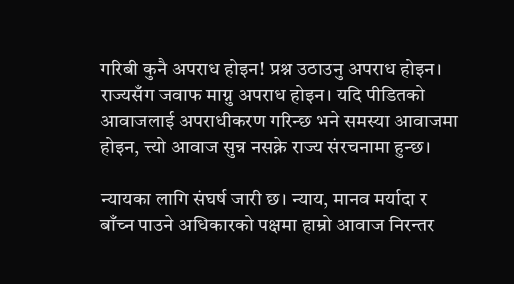गरिबी कुनै अपराध होइन! प्रश्न उठाउनु अपराध होइन। राज्यसँग जवाफ माग्नु अपराध होइन। यदि पीडितको आवाजलाई अपराधीकरण गरिन्छ भने समस्या आवाजमा होइन, त्त्यो आवाज सुन्न नसक्ने राज्य संरचनामा हुन्छ।

न्यायका लागि संघर्ष जारी छ। न्याय, मानव मर्यादा र बाँच्न पाउने अधिकारको पक्षमा हाम्रो आवाज निरन्तर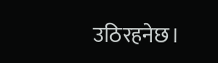उठिरहनेछ।